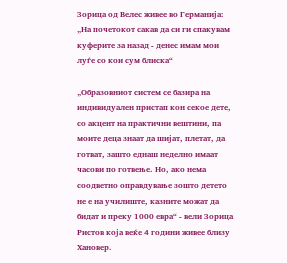Зорица од Велес живее во Германија: „На почетокот сакав да си ги спакувам куферите за назад - денес имам мои луѓе со кои сум блиска“

„Образовниот систем се базира на индивидуален пристап кон секое дете, со акцент на практични вештини, па моите деца знаат да шијат, плетат, да готват, зашто еднаш неделно имаат часови по готвење. Но, ако нема соодветно оправдување зошто детето не е на училиште, казните можат да бидат и преку 1000 евра“ - вели Зорица Ристов која веќе 4 години живее близу Хановер.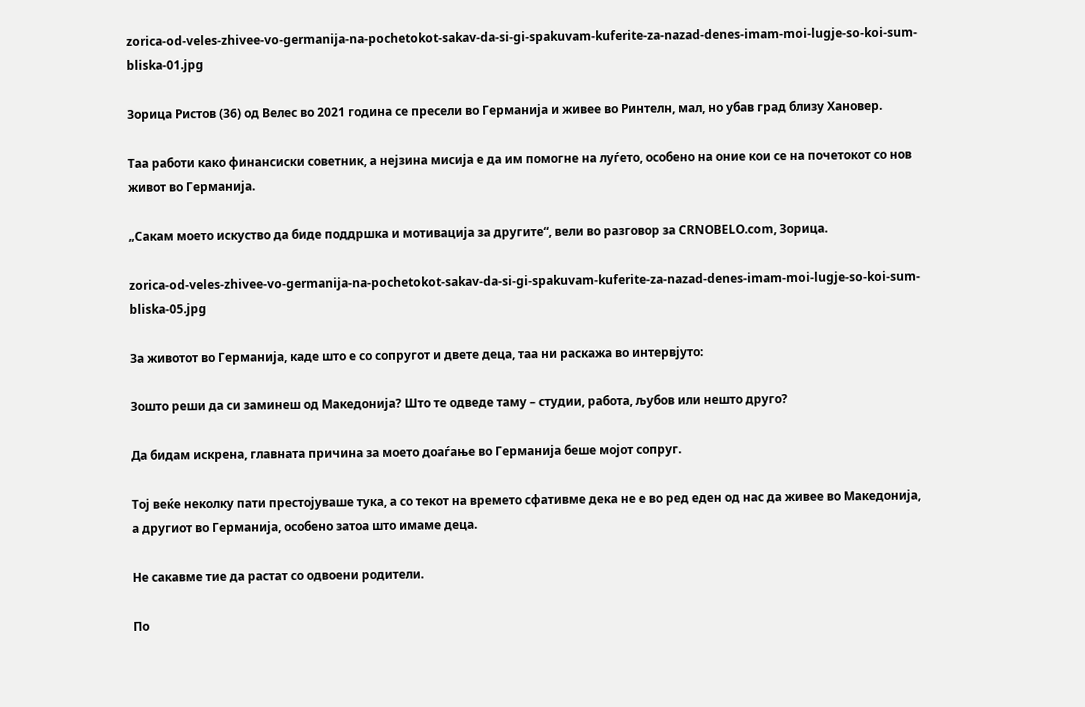zorica-od-veles-zhivee-vo-germanija-na-pochetokot-sakav-da-si-gi-spakuvam-kuferite-za-nazad-denes-imam-moi-lugje-so-koi-sum-bliska-01.jpg

Зорица Ристов (36) од Велес во 2021 година се пресели во Германија и живее во Ринтелн, мал, но убав град близу Хановер.

Таа работи како финансиски советник, а нејзина мисија е да им помогне на луѓето, особено на оние кои се на почетокот со нов живот во Германија.

„Сакам моето искуство да биде поддршка и мотивација за другите“, вели во разговор за CRNOBELO.com, Зорица.

zorica-od-veles-zhivee-vo-germanija-na-pochetokot-sakav-da-si-gi-spakuvam-kuferite-za-nazad-denes-imam-moi-lugje-so-koi-sum-bliska-05.jpg

За животот во Германија, каде што е со сопругот и двете деца, таа ни раскажа во интервјуто:

Зошто реши да си заминеш од Македонија? Што те одведе таму – студии, работа, љубов или нешто друго?

Да бидам искрена, главната причина за моето доаѓање во Германија беше мојот сопруг.

Тој веќе неколку пати престојуваше тука, а со текот на времето сфативме дека не е во ред еден од нас да живее во Македонија, а другиот во Германија, особено затоа што имаме деца.

Не сакавме тие да растат со одвоени родители.

По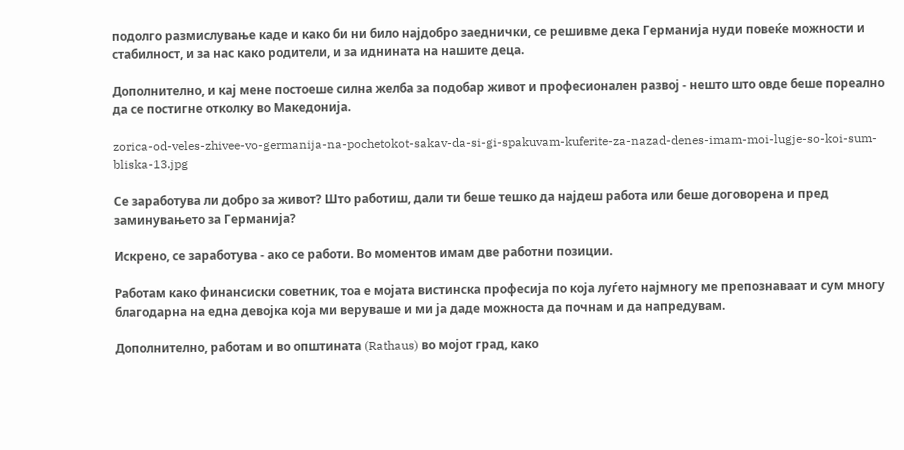подолго размислување каде и како би ни било најдобро заеднички, се решивме дека Германија нуди повеќе можности и стабилност, и за нас како родители, и за иднината на нашите деца.

Дополнително, и кај мене постоеше силна желба за подобар живот и професионален развој - нешто што овде беше пореално да се постигне отколку во Македонија.

zorica-od-veles-zhivee-vo-germanija-na-pochetokot-sakav-da-si-gi-spakuvam-kuferite-za-nazad-denes-imam-moi-lugje-so-koi-sum-bliska-13.jpg

Се заработува ли добро за живот? Што работиш, дали ти беше тешко да најдеш работа или беше договорена и пред заминувањето за Германија?

Искрено, се заработува - ако се работи. Во моментов имам две работни позиции.

Работам како финансиски советник, тоа е мојата вистинска професија по која луѓето најмногу ме препознаваат и сум многу благодарна на една девојка која ми веруваше и ми ја даде можноста да почнам и да напредувам.

Дополнително, работам и во општината (Rathaus) во мојот град, како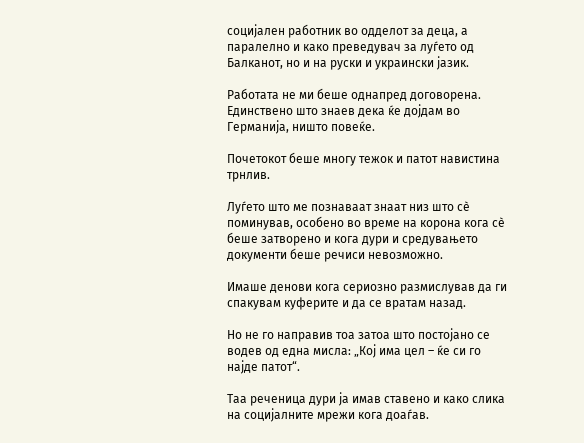социјален работник во одделот за деца, а паралелно и како преведувач за луѓето од Балканот, но и на руски и украински јазик.

Работата не ми беше однапред договорена. Единствено што знаев дека ќе дојдам во Германија, ништо повеќе.

Почетокот беше многу тежок и патот навистина трнлив.

Луѓето што ме познаваат знаат низ што сè поминував, особено во време на корона кога сè беше затворено и кога дури и средувањето документи беше речиси невозможно.

Имаше денови кога сериозно размислував да ги спакувам куферите и да се вратам назад.

Но не го направив тоа затоа што постојано се водев од една мисла: „Кој има цел – ќе си го најде патот“.

Таа реченица дури ја имав ставено и како слика на социјалните мрежи кога доаѓав.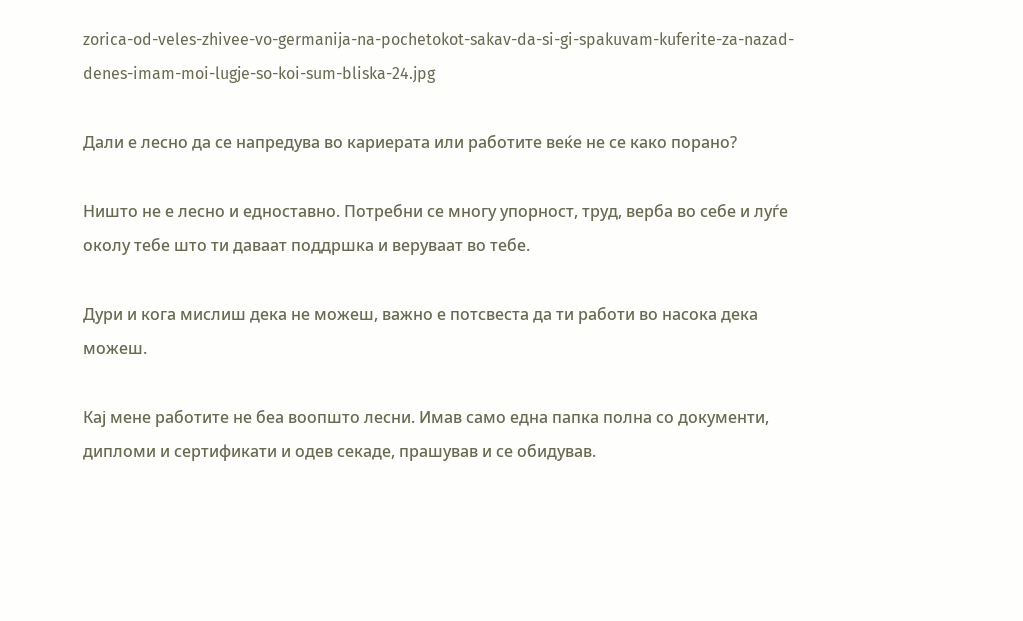zorica-od-veles-zhivee-vo-germanija-na-pochetokot-sakav-da-si-gi-spakuvam-kuferite-za-nazad-denes-imam-moi-lugje-so-koi-sum-bliska-24.jpg

Дали е лесно да се напредува во кариерата или работите веќе не се како порано?

Ништо не е лесно и едноставно. Потребни се многу упорност, труд, верба во себе и луѓе околу тебе што ти даваат поддршка и веруваат во тебе.

Дури и кога мислиш дека не можеш, важно е потсвеста да ти работи во насока дека можеш.

Кај мене работите не беа воопшто лесни. Имав само една папка полна со документи, дипломи и сертификати и одев секаде, прашував и се обидував.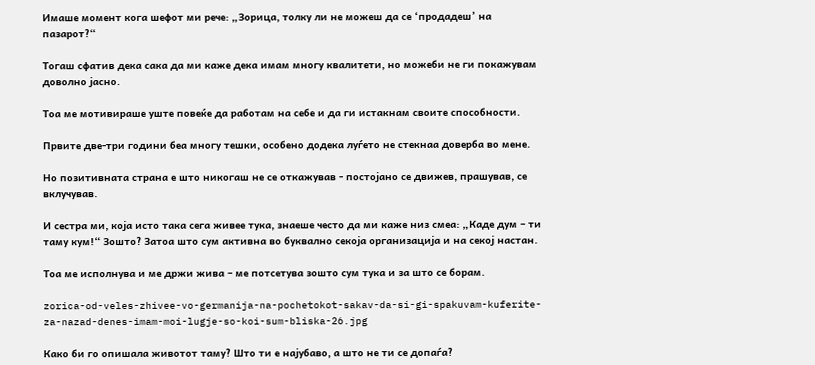Имаше момент кога шефот ми рече: „Зорица, толку ли не можеш да се ‘продадеш’ на пазарот?“

Тогаш сфатив дека сака да ми каже дека имам многу квалитети, но можеби не ги покажувам доволно јасно.

Тоа ме мотивираше уште повеќе да работам на себе и да ги истакнам своите способности.

Првите две-три години беа многу тешки, особено додека луѓето не стекнаа доверба во мене.

Но позитивната страна е што никогаш не се откажував - постојано се движев, прашував, се вклучував.

И сестра ми, која исто така сега живее тука, знаеше често да ми каже низ смеа: „Каде дум – ти таму кум!“ Зошто? Затоа што сум активна во буквално секоја организација и на секој настан.

Тоа ме исполнува и ме држи жива – ме потсетува зошто сум тука и за што се борам.

zorica-od-veles-zhivee-vo-germanija-na-pochetokot-sakav-da-si-gi-spakuvam-kuferite-za-nazad-denes-imam-moi-lugje-so-koi-sum-bliska-26.jpg

Како би го опишала животот таму? Што ти е најубаво, а што не ти се допаѓа?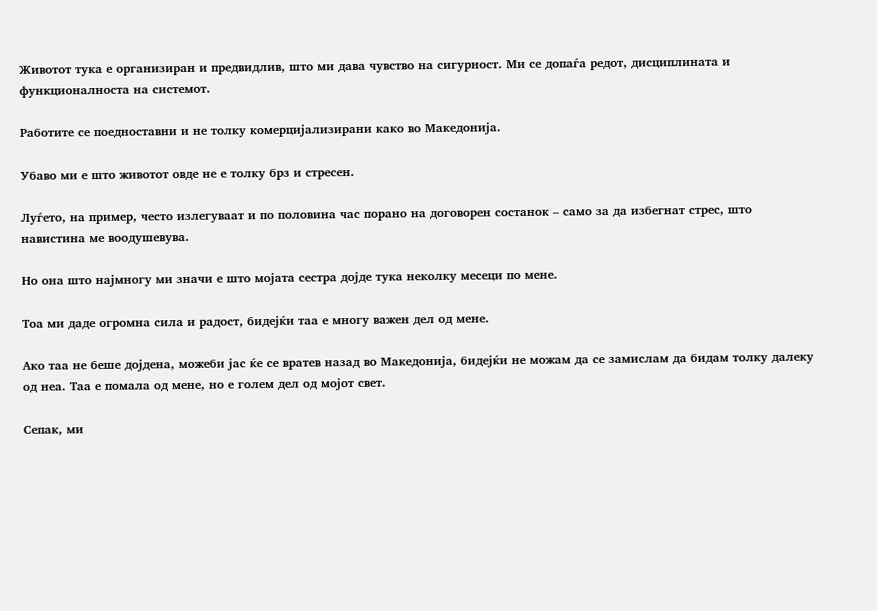Животот тука е организиран и предвидлив, што ми дава чувство на сигурност. Ми се допаѓа редот, дисциплината и функционалноста на системот.

Работите се поедноставни и не толку комерцијализирани како во Македонија.

Убаво ми е што животот овде не е толку брз и стресен.

Луѓето, на пример, често излегуваат и по половина час порано на договорен состанок – само за да избегнат стрес, што навистина ме воодушевува.

Но она што најмногу ми значи е што мојата сестра дојде тука неколку месеци по мене.

Тоа ми даде огромна сила и радост, бидејќи таа е многу важен дел од мене.

Ако таа не беше дојдена, можеби јас ќе се вратев назад во Македонија, бидејќи не можам да се замислам да бидам толку далеку од неа. Таа е помала од мене, но е голем дел од мојот свет.

Сепак, ми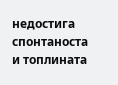недостига спонтаноста и топлината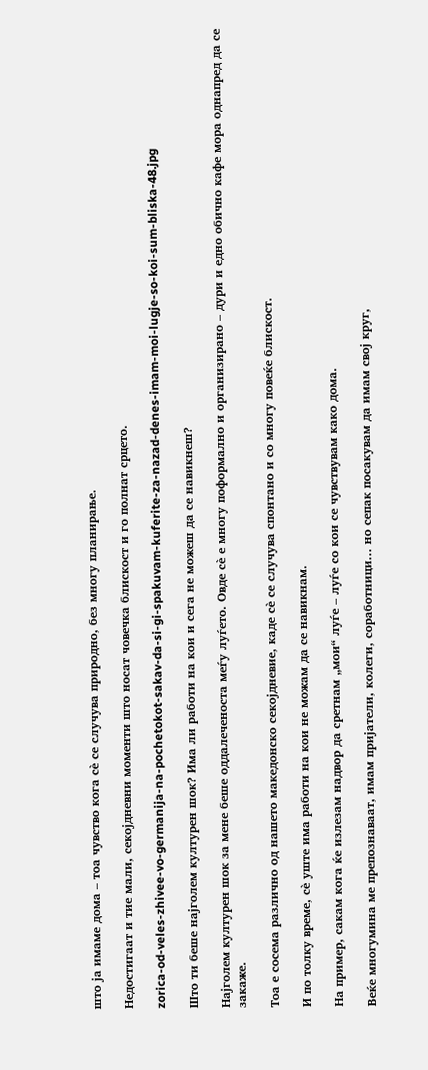што ја имаме дома – тоа чувство кога сè се случува природно, без многу планирање.

Недостигаат и тие мали, секојдневни моменти што носат човечка блискост и го полнат срцето.

zorica-od-veles-zhivee-vo-germanija-na-pochetokot-sakav-da-si-gi-spakuvam-kuferite-za-nazad-denes-imam-moi-lugje-so-koi-sum-bliska-48.jpg

Што ти беше најголем културен шок? Има ли работи на кои и сега не можеш да се навикнеш?

Најголем културен шок за мене беше оддалеченоста меѓу луѓето. Овде сѐ е многу поформално и организирано – дури и едно обично кафе мора однапред да се закаже.

Тоа е сосема различно од нашето македонско секојдневие, каде сè се случува спонтано и со многу повеќе блискост.

И по толку време, сè уште има работи на кои не можам да се навикнам.

На пример, сакам кога ќе излезам надвор да сретнам „мои“ луѓе – луѓе со кои се чувствувам како дома.

Веќе многумина ме препознаваат, имам пријатели, колеги, соработници... но сепак посакувам да имам свој круг,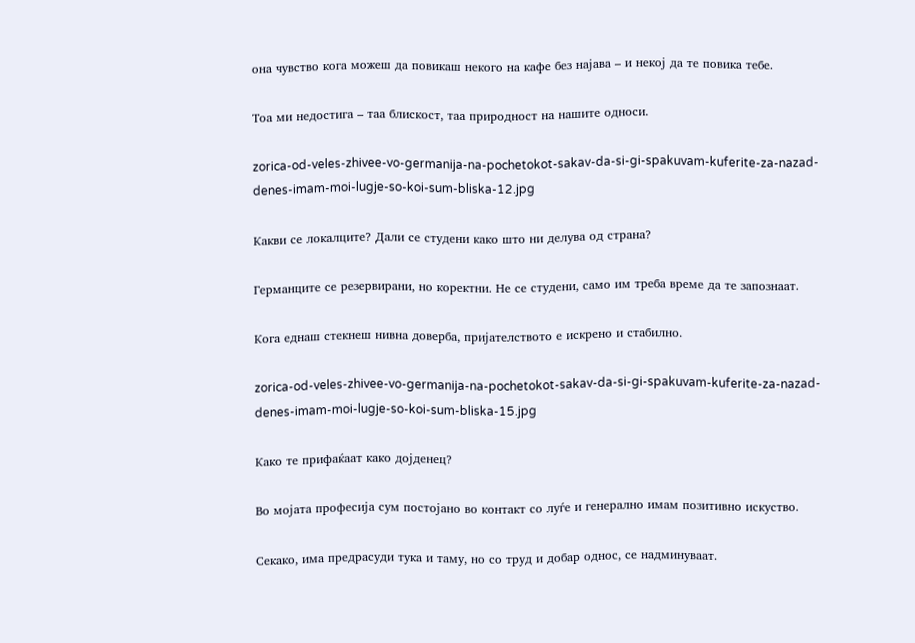она чувство кога можеш да повикаш некого на кафе без најава – и некој да те повика тебе.

Тоа ми недостига – таа блискост, таа природност на нашите односи.

zorica-od-veles-zhivee-vo-germanija-na-pochetokot-sakav-da-si-gi-spakuvam-kuferite-za-nazad-denes-imam-moi-lugje-so-koi-sum-bliska-12.jpg

Какви се локалците? Дали се студени како што ни делува од страна?

Германците се резервирани, но коректни. Не се студени, само им треба време да те запознаат.

Кога еднаш стекнеш нивна доверба, пријателството е искрено и стабилно.

zorica-od-veles-zhivee-vo-germanija-na-pochetokot-sakav-da-si-gi-spakuvam-kuferite-za-nazad-denes-imam-moi-lugje-so-koi-sum-bliska-15.jpg

Како те прифаќаат како дојденец?

Во мојата професија сум постојано во контакт со луѓе и генерално имам позитивно искуство.

Секако, има предрасуди тука и таму, но со труд и добар однос, се надминуваат.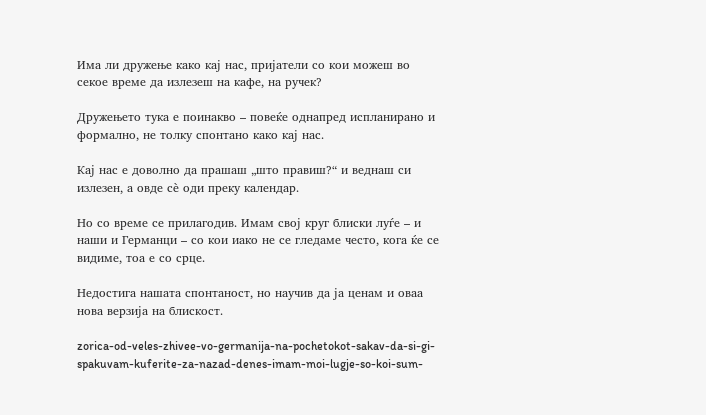Има ли дружење како кај нас, пријатели со кои можеш во секое време да излезеш на кафе, на ручек?

Дружењето тука е поинакво – повеќе однапред испланирано и формално, не толку спонтано како кај нас.

Кај нас е доволно да прашаш „што правиш?“ и веднаш си излезен, а овде сè оди преку календар.

Но со време се прилагодив. Имам свој круг блиски луѓе – и наши и Германци – со кои иако не се гледаме често, кога ќе се видиме, тоа е со срце.

Недостига нашата спонтаност, но научив да ја ценам и оваа нова верзија на блискост.

zorica-od-veles-zhivee-vo-germanija-na-pochetokot-sakav-da-si-gi-spakuvam-kuferite-za-nazad-denes-imam-moi-lugje-so-koi-sum-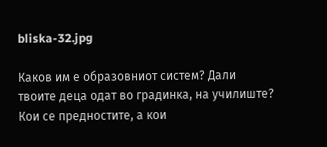bliska-32.jpg

Каков им е образовниот систем? Дали твоите деца одат во градинка, на училиште? Кои се предностите, а кои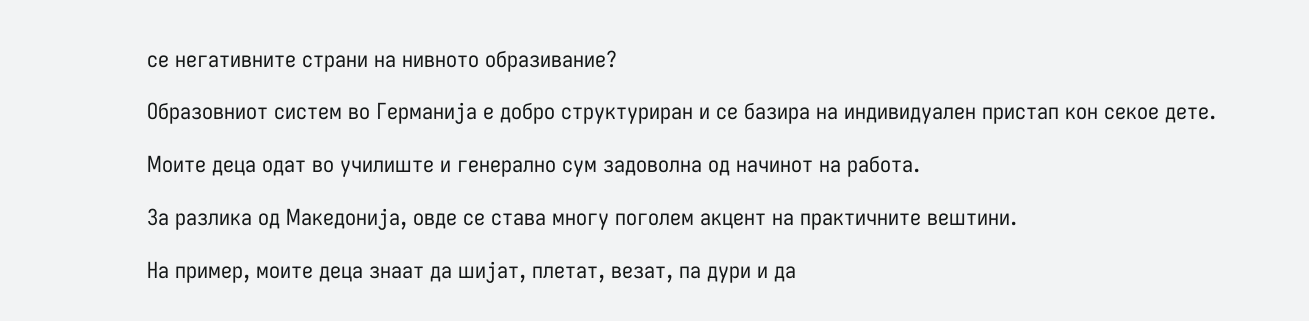се негативните страни на нивното образивание?

Образовниот систем во Германија е добро структуриран и се базира на индивидуален пристап кон секое дете.

Моите деца одат во училиште и генерално сум задоволна од начинот на работа.

За разлика од Македонија, овде се става многу поголем акцент на практичните вештини.

На пример, моите деца знаат да шијат, плетат, везат, па дури и да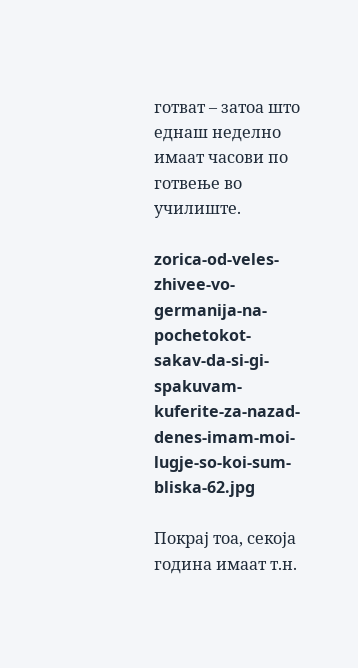готват – затоа што еднаш неделно имаат часови по готвење во училиште.

zorica-od-veles-zhivee-vo-germanija-na-pochetokot-sakav-da-si-gi-spakuvam-kuferite-za-nazad-denes-imam-moi-lugje-so-koi-sum-bliska-62.jpg

Покрај тоа, секоја година имаат т.н.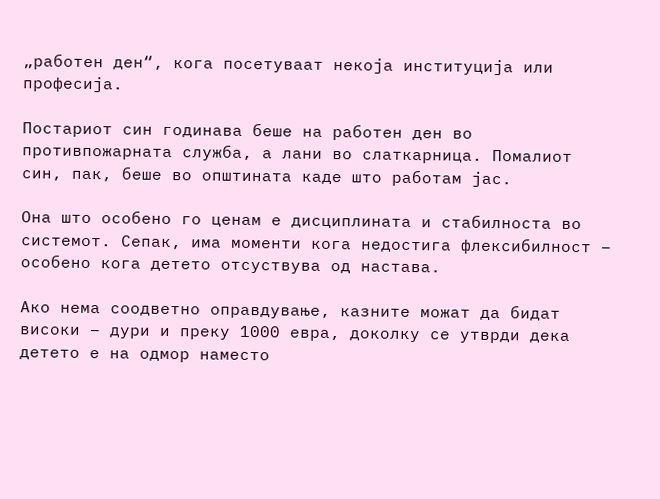„работен ден“, кога посетуваат некоја институција или професија.

Постариот син годинава беше на работен ден во противпожарната служба, а лани во слаткарница. Помалиот син, пак, беше во општината каде што работам јас.

Она што особено го ценам е дисциплината и стабилноста во системот. Сепак, има моменти кога недостига флексибилност – особено кога детето отсуствува од настава.

Ако нема соодветно оправдување, казните можат да бидат високи – дури и преку 1000 евра, доколку се утврди дека детето е на одмор наместо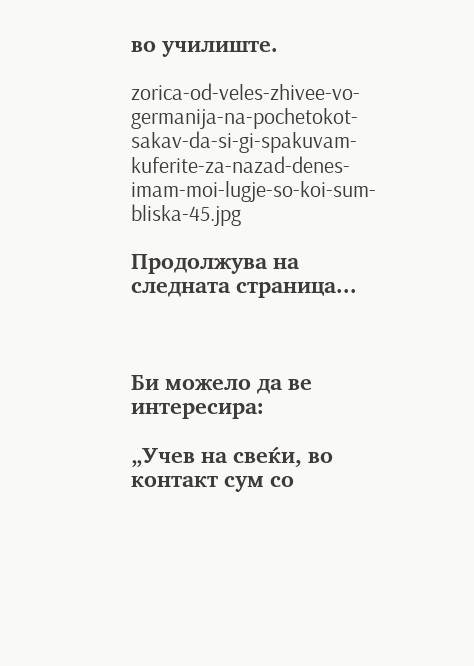во училиште.

zorica-od-veles-zhivee-vo-germanija-na-pochetokot-sakav-da-si-gi-spakuvam-kuferite-za-nazad-denes-imam-moi-lugje-so-koi-sum-bliska-45.jpg

Продолжува на следната страница...



Би можело да ве интересира:

„Учев на свеќи, во контакт сум со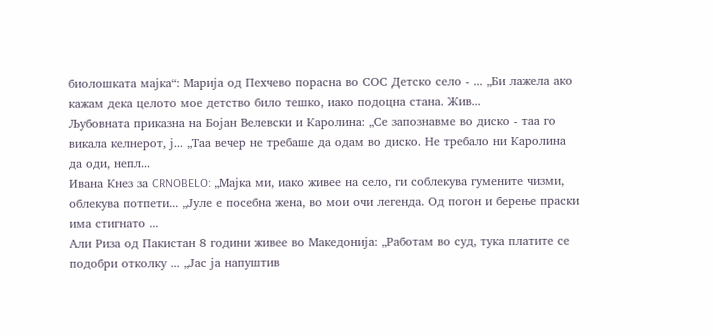биолошката мајка“: Марија од Пехчево порасна во СОС Детско село - ... „Би лажела ако кажам дека целото мое детство било тешко, иако подоцна стана. Жив...
Љубовната приказна на Бојан Велевски и Каролина: „Се запознавме во диско - таа го викала келнерот, ј... „Таа вечер не требаше да одам во диско. Не требало ни Каролина да оди, непл...
Ивана Кнез за CRNOBELO: „Мајка ми, иако живее на село, ги соблекува гумените чизми, облекува потпети... „Јуле е посебна жена, во мои очи легенда. Од погон и берење праски има стигнато ...
Али Риза од Пакистан 8 години живее во Македонија: „Работам во суд, тука платите се подобри отколку ... „Јас ја напуштив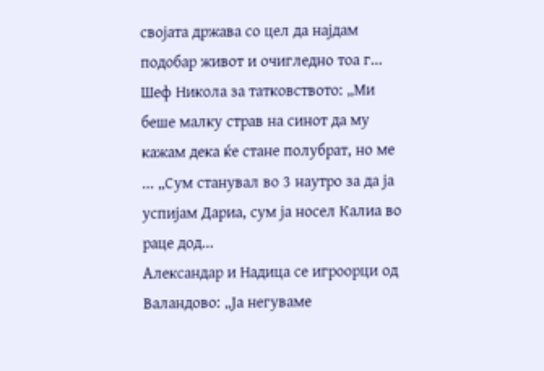својата држава со цел да најдам подобар живот и очигледно тоа г...
Шеф Никола за татковството: „Ми беше малку страв на синот да му кажам дека ќе стане полубрат, но ме ... „Сум станувал во 3 наутро за да ја успијам Дариа, сум ја носел Калиа во раце дод...
Александар и Надица се игроорци од Валандово: „Ја негуваме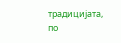традицијата, по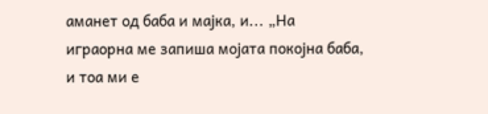аманет од баба и мајка, и... „На играорна ме запиша мојата покојна баба, и тоа ми е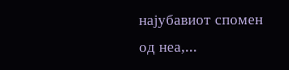најубавиот спомен од неа,...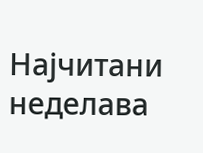Најчитани неделава